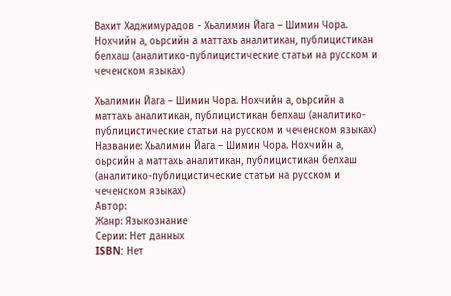Вахит Хаджимурадов - Хьалимин Йага – Шимин Чора. Нохчийн а, оьрсийн а маттахь аналитикан, публицистикан белхаш (аналитико-публицистические статьи на русском и чеченском языках)

Хьалимин Йага – Шимин Чора. Нохчийн а, оьрсийн а маттахь аналитикан, публицистикан белхаш (аналитико-публицистические статьи на русском и чеченском языках)
Название: Хьалимин Йага – Шимин Чора. Нохчийн а, оьрсийн а маттахь аналитикан, публицистикан белхаш (аналитико-публицистические статьи на русском и чеченском языках)
Автор:
Жанр: Языкознание
Серии: Нет данных
ISBN: Нет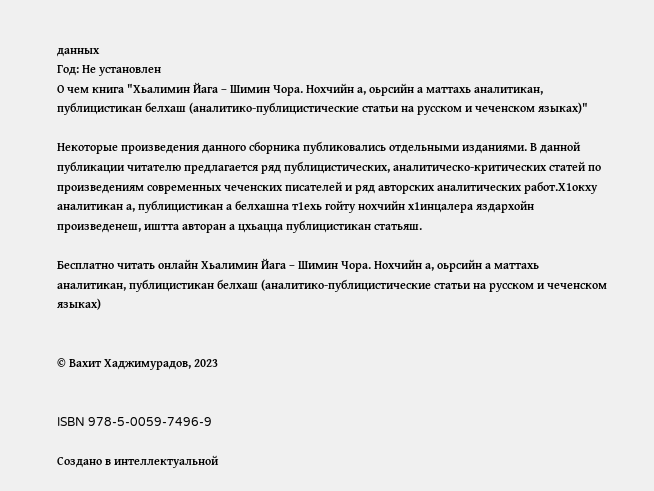данных
Год: Не установлен
О чем книга "Хьалимин Йага – Шимин Чора. Нохчийн а, оьрсийн а маттахь аналитикан, публицистикан белхаш (аналитико-публицистические статьи на русском и чеченском языках)"

Некоторые произведения данного сборника публиковались отдельными изданиями. В данной публикации читателю предлагается ряд публицистических, аналитическо-критических статей по произведениям современных чеченских писателей и ряд авторских аналитических работ.Х1окху аналитикан а, публицистикан а белхашна т1ехь гойту нохчийн х1инцалера яздархойн произведенеш, иштта авторан а цхьацца публицистикан статьяш.

Бесплатно читать онлайн Хьалимин Йага – Шимин Чора. Нохчийн а, оьрсийн а маттахь аналитикан, публицистикан белхаш (аналитико-публицистические статьи на русском и чеченском языках)


© Вахит Хаджимурадов, 2023


ISBN 978-5-0059-7496-9

Создано в интеллектуальной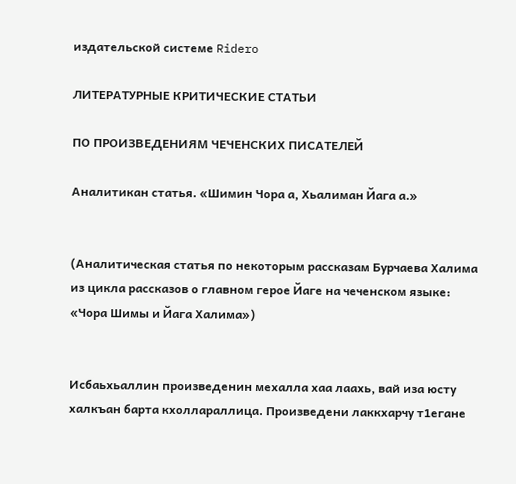издательской системе Ridero

ЛИТЕРАТУРНЫЕ КРИТИЧЕСКИЕ СТАТЬИ

ПО ПРОИЗВЕДЕНИЯМ ЧЕЧЕНСКИХ ПИСАТЕЛЕЙ

Аналитикан статья. «Шимин Чора а, Хьалиман Йага а.»


(Аналитическая статья по некоторым рассказам Бурчаева Халима из цикла рассказов о главном герое Йаге на чеченском языке: «Чора Шимы и Йага Халима»)


Исбаьхьаллин произведенин мехалла хаа лаахь, вай иза юсту халкъан барта кхоллараллица. Произведени лаккхарчу т1егане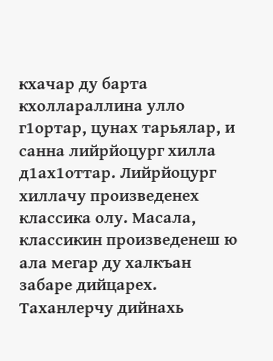кхачар ду барта кхоллараллина улло г1ортар, цунах тарьялар, и санна лийрйоцург хилла д1ах1оттар. Лийрйоцург хиллачу произведенех классика олу. Масала, классикин произведенеш ю ала мегар ду халкъан забаре дийцарех. Таханлерчу дийнахь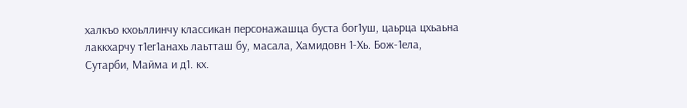халкъо кхоьллинчу классикан персонажашца буста бог1уш, цаьрца цхьаьна лаккхарчу т1ег1анахь лаьтташ бу, масала, Хамидовн 1-Хь. Бож-1ела, Сутарби, Майма и д1. кх.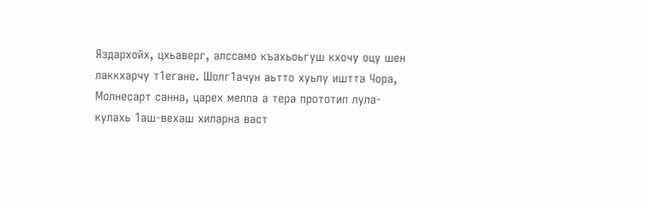Яздархойх, цхьаверг, алссамо къахьоьгуш кхочу оцу шен лаккхарчу т1егане. Шолг1ачун аьтто хуьлу иштта Чора, Молнесарт санна, царех мелла а тера прототип лула-кулахь 1аш-вехаш хиларна васт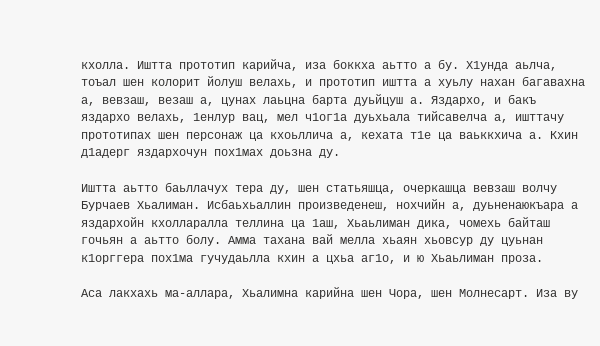кхолла. Иштта прототип карийча, иза боккха аьтто а бу. Х1унда аьлча, тоъал шен колорит йолуш велахь, и прототип иштта а хуьлу нахан багавахна а, вевзаш, везаш а, цунах лаьцна барта дуьйцуш а. Яздархо, и бакъ яздархо велахь, 1енлур вац, мел ч1ог1а дуьхьала тийсавелча а, ишттачу прототипах шен персонаж ца кхоьллича а, кехата т1е ца ваьккхича а. Кхин д1адерг яздархочун пох1мах доьзна ду.

Иштта аьтто баьллачух тера ду, шен статьяшца, очеркашца вевзаш волчу Бурчаев Хьалиман. Исбаьхьаллин произведенеш, нохчийн а, дуьненаюкъара а яздархойн кхолларалла теллина ца 1аш, Хьаьлиман дика, чомехь байташ гочьян а аьтто болу. Амма тахана вай мелла хьаян хьовсур ду цуьнан к1орггера пох1ма гучудаьлла кхин а цхьа аг1о, и ю Хьаьлиман проза.

Аса лакхахь ма-аллара, Хьалимна карийна шен Чора, шен Молнесарт. Иза ву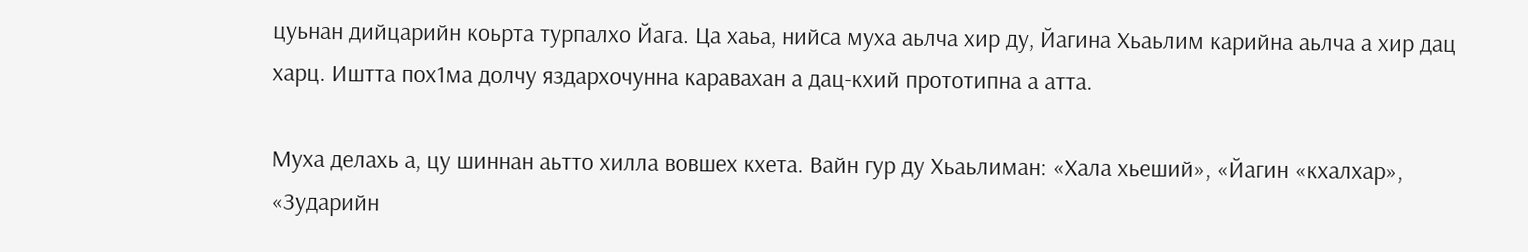цуьнан дийцарийн коьрта турпалхо Йага. Ца хаьа, нийса муха аьлча хир ду, Йагина Хьаьлим карийна аьлча а хир дац харц. Иштта пох1ма долчу яздархочунна каравахан а дац-кхий прототипна а атта.

Муха делахь а, цу шиннан аьтто хилла вовшех кхета. Вайн гур ду Хьаьлиман: «Хала хьеший», «Йагин «кхалхар», «Зударийн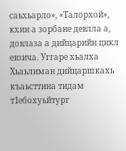саьхьарло», «Талорхой», кхин а зорбане девлла а, довлаза а дийцарийн цикл евзича. Уггаре хьалха Хьаьлиман дийцаршкахь къаьсттина тидам т1ебохуьйтург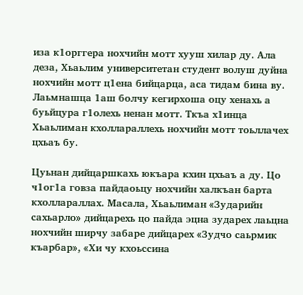иза к1орггера нохчийн мотт хууш хилар ду. Ала деза, Хьаьлим университетан студент волуш дуйна нохчийн мотт ц1ена бийцарца, аса тидам бина ву. Лаьмнашца 1аш болчу кегирхоша оцу хенахь а буьйцура г1олехь ненан мотт. Ткъа х1инца Хьаьлиман кхоллараллехь нохчийн мотт тоьллачех цхьаъ бу.

Цуьнан дийцаршкахь юкъара кхин цхьаъ а ду. Цо ч1ог1а говза пайдаоьцу нохчийн халкъан барта кхоллараллах. Масала, Хьаьлиман «Зударийн сахьарло» дийцарехь цо пайда эцна зударех лаьцна нохчийн ширчу забаре дийцарех «Зудчо саьрмик къарбар», «Хи чу кхоьссина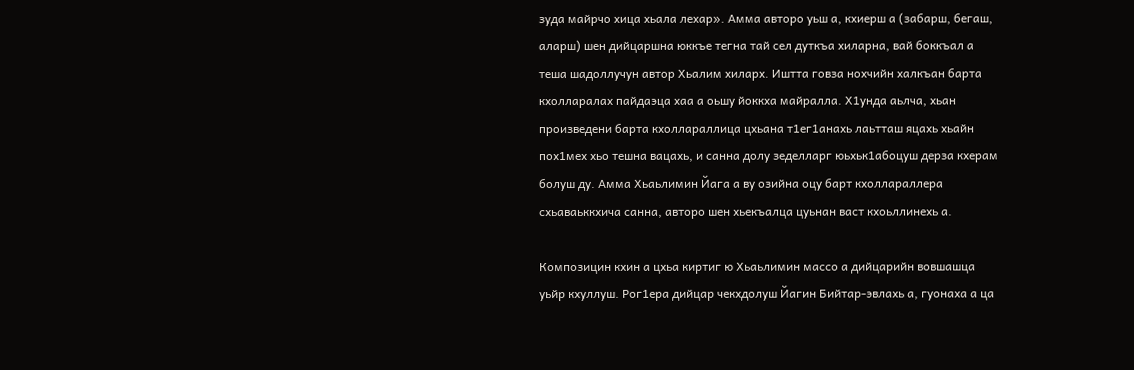зуда майрчо хица хьала лехар». Амма авторо уьш а, кхиерш а (забарш, бегаш, аларш) шен дийцаршна юккъе тегна тай сел дуткъа хиларна, вай боккъал а теша шадоллучун автор Хьалим хиларх. Иштта говза нохчийн халкъан барта кхолларалах пайдаэца хаа а оьшу йоккха майралла. Х1унда аьлча, хьан произведени барта кхоллараллица цхьана т1ег1анахь лаьтташ яцахь хьайн пох1мех хьо тешна вацахь, и санна долу зеделларг юьхьк1абоцуш дерза кхерам болуш ду. Амма Хьаьлимин Йага а ву озийна оцу барт кхоллараллера схьаваьккхича санна, авторо шен хьекъалца цуьнан васт кхоьллинехь а.

Композицин кхин а цхьа киртиг ю Хьаьлимин массо а дийцарийн вовшашца уьйр кхуллуш. Рог1ера дийцар чекхдолуш Йагин Бийтар-эвлахь а, гуонаха а ца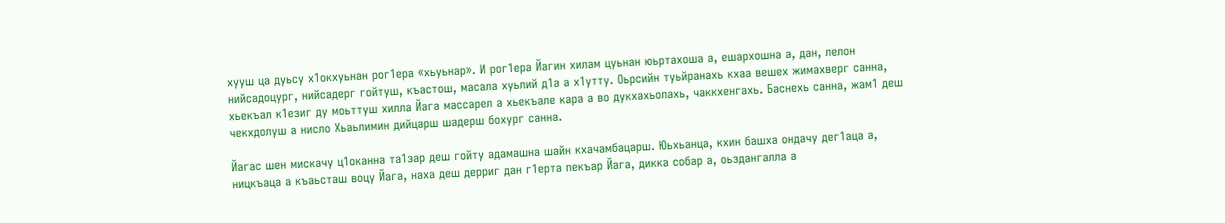хууш ца дуьсу х1окхуьнан рог1ера «хьуьнар». И рог1ера Йагин хилам цуьнан юьртахоша а, ешархошна а, дан, лелон нийсадоцург, нийсадерг гойтуш, къастош, масала хуьлий д1а а х1утту. Оьрсийн туьйранахь кхаа вешех жимахверг санна, хьекъал к1езиг ду моьттуш хилла Йага массарел а хьекъале кара а во дукхахьолахь, чаккхенгахь. Баснехь санна, жам1 деш чекхдолуш а нисло Хьаьлимин дийцарш шадерш бохург санна.

Йагас шен мискачу ц1оканна та1зар деш гойту адамашна шайн кхачамбацарш. Юьхьанца, кхин башха ондачу дег1аца а, ницкъаца а къаьсташ воцу Йага, наха деш дерриг дан г1ерта пекъар Йага, дикка собар а, оьздангалла а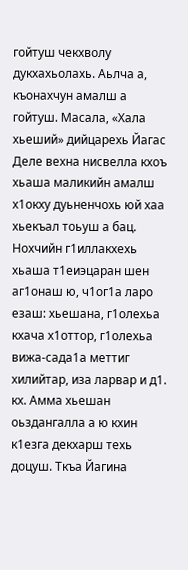гойтуш чекхволу дукхахьолахь. Аьлча а, къонахчун амалш а гойтуш. Масала, «Хала хьеший» дийцарехь Йагас Деле вехна нисвелла кхоъ хьаша маликийн амалш х1окху дуьненчохь юй хаа хьекъал тоьуш а бац. Нохчийн г1иллакхехь хьаша т1еиэцаран шен аг1онаш ю, ч1ог1а ларо езаш: хьешана, г1олехьа кхача х1оттор, г1олехьа вижа-сада1а меттиг хилийтар, иза ларвар и д1. кх. Амма хьешан оьздангалла а ю кхин к1езга декхарш техь доцуш. Ткъа Йагина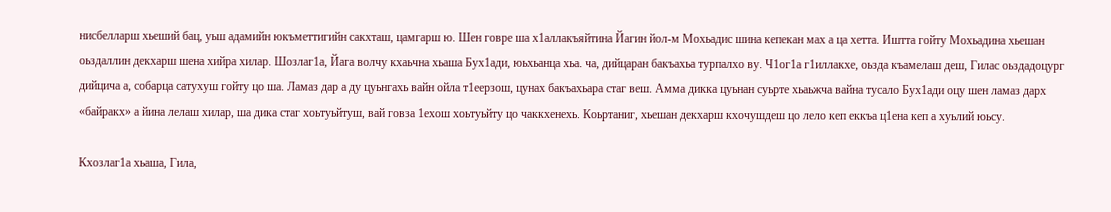нисбелларш хьеший бац, уьш адамийн юкъметтигийн сакхташ, цамгарш ю. Шен говре ша х1аллакъяйтина Йагин йол-м Мохьадис шина кепекан мах а ца хетта. Иштта гойту Мохьадина хьешан оьздаллин декхарш шена хийра хилар. Шозлаг1а, Йага волчу кхаьчна хьаша Бух1ади, юьхьанца хьа. ча, дийцаран бакъахьа турпалхо ву. Ч1ог1а г1иллакхе, оьзда къамелаш деш, Гилас оьздадоцург дийцича а, собарца сатухуш гойту цо ша. Ламаз дар а ду цуьнгахь вайн ойла т1еерзош, цунах бакъахьара стаг веш. Амма дикка цуьнан суьрте хьаьжча вайна тусало Бух1ади оцу шен ламаз дарх «байракх» а йина лелаш хилар, ша дика стаг хоьтуьйтуш, вай говза 1ехош хоьтуьйту цо чаккхенехь. Коьртаниг, хьешан декхарш кхочушдеш цо лело кеп еккъа ц1ена кеп а хуьлий юьсу.

Кхозлаг1а хьаша, Гила,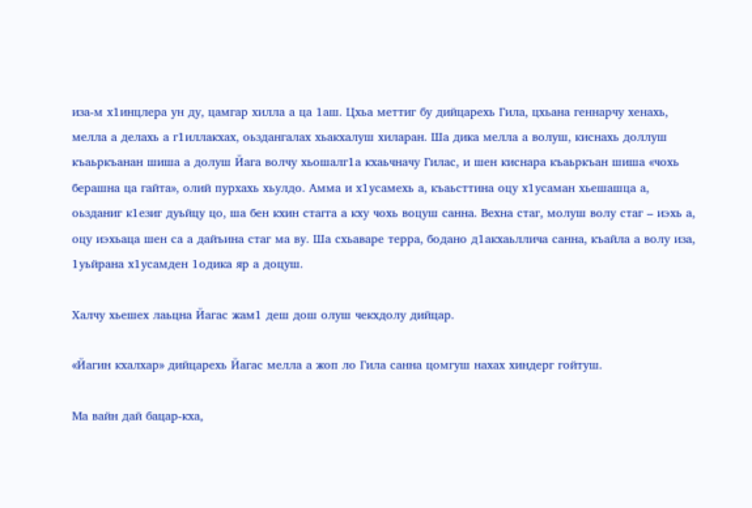иза-м х1инцлера ун ду, цамгар хилла а ца 1аш. Цхьа меттиг бу дийцарехь Гила, цхьана геннарчу хенахь, мелла а делахь а г1иллакхах, оьздангалах хьакхалуш хиларан. Ша дика мелла а волуш, киснахь доллуш къаьркъанан шиша а долуш Йага волчу хьошалг1а кхаьчначу Гилас, и шен киснара къаьркъан шиша «чохь берашна ца гайта», олий пурхахь хьулдо. Амма и х1усамехь а, къаьсттина оцу х1усаман хьешашца а, оьзданиг к1езиг дуьйцу цо, ша бен кхин стагга а кху чохь воцуш санна. Вехна стаг, молуш волу стаг – иэхь а, оцу иэхьаца шен са а дайъина стаг ма ву. Ша схьаваре терра, бодано д1акхаьллича санна, къайла а волу иза, 1уьйрана х1усамден 1одика яр а доцуш.

Халчу хьешех лаьцна Йагас жам1 деш дош олуш чекхдолу дийцар.

«Йагин кхалхар» дийцарехь Йагас мелла а жоп ло Гила санна цомгуш нахах хиндерг гойтуш.

Ма вайн дай бацар-кха,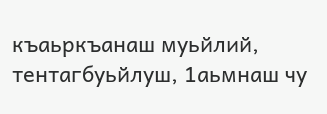къаьркъанаш муьйлий, тентагбуьйлуш, 1аьмнаш чу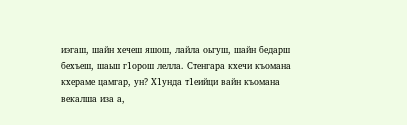иэгаш, шайн хечеш яшош, лайла оьгуш, шайн бедарш бехъеш, шаьш г1орош лелла. Стенгара кхечи къомана кхераме цамгар, ун? Х1унда т1еийци вайн къомана векалша иза а,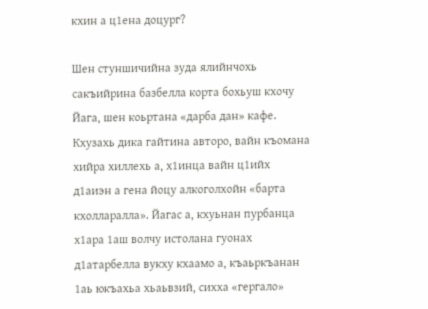кхин а ц1ена доцург?

Шен стуншичийна зуда ялийнчохь сакъийрина базбелла корта бохьуш кхочу Йага, шен коьртана «дарба дан» кафе. Кхузахь дика гайтина авторо, вайн къомана хийра хиллехь а, х1инца вайн ц1ийх д1аиэн а гена йоцу алкоголхойн «барта кхолларалла». Йагас а, кхуьнан пурбанца х1ара 1аш волчу истолана гуонах д1атарбелла вукху кхаамо а, къаьркъанан 1аь юкъахьа хьаьвзий, сихха «гергало»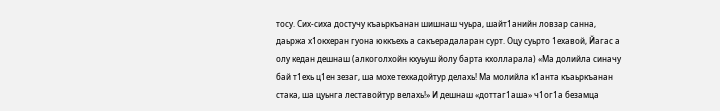тосу. Сих-сиха достучу къаьркъанан шишнаш чуьра, шайт1анийн ловзар санна, даьржа х1окхеран гуона юккъехь а сакъерадаларан сурт. Оцу суьрто 1ехавой, Йагас а олу кедан дешнаш (алкоголхойн кхуьуш йолу барта кхолларала) «Ма долийла синачу бай т1ехь ц1ен зезаг, ша мохе техкадойтур делахь! Ма молийла к1анта къаьркъанан стака, ша цуьнга леставойтур велахь!» И дешнаш «доттаг1аша» ч1ог1а безамца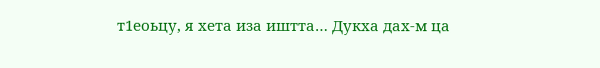т1еоьцу, я хета иза иштта… Дукха дах-м ца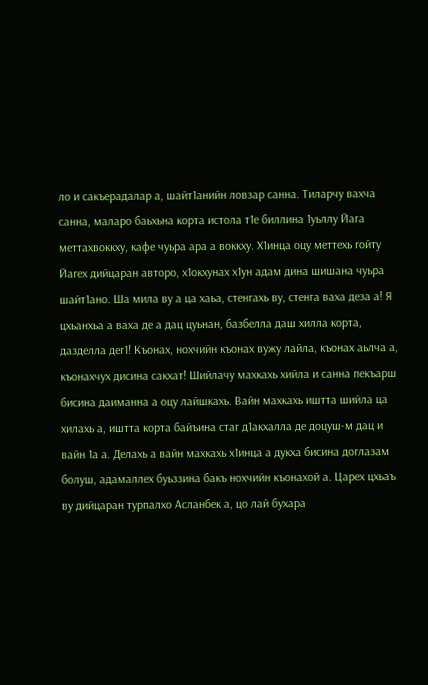ло и сакъерадалар а, шайт1анийн ловзар санна. Тиларчу вахча санна, маларо баьхьна корта истола т1е биллина 1уьллу Йага меттахвоккху, кафе чуьра ара а воккху. Х1инца оцу меттехь гойту Йагех дийцаран авторо, х1окхунах х1ун адам дина шишана чуьра шайт1ано. Ша мила ву а ца хаьа, стенгахь ву, стенга ваха деза а! Я цхьанхьа а ваха де а дац цуьнан, базбелла даш хилла корта, дазделла дег1! Къонах, нохчийн къонах вужу лайла, къонах аьлча а, къонахчух дисина сакхат! Шийлачу махкахь хийла и санна пекъарш бисина даиманна а оцу лайшкахь. Вайн махкахь иштта шийла ца хилахь а, иштта корта байъина стаг д1акхалла де доцуш-м дац и вайн 1а а. Делахь а вайн махкахь х1инца а дукха бисина доглазам болуш, адамаллех буьззина бакъ нохчийн къонахой а. Царех цхьаъ ву дийцаран турпалхо Асланбек а, цо лай бухара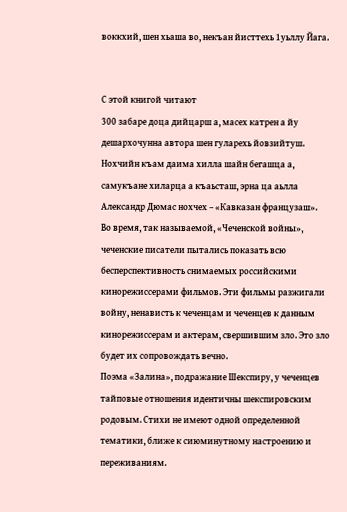воккхий, шен хьаша во, некъан йисттехь 1уьллу Йага.


С этой книгой читают
300 забаре доца дийцарш а, масех катрен а йу дешархочунна автора шен гуларехь йовзийтуш. Нохчийн къам даима хилла шайн бегашца а, самукъане хиларца а къаьсташ, эрна ца аьлла Александр Дюмас нохчех – «Кавказан французаш».
Во время, так называемой, «Чеченской войны», чеченские писатели пытались показать всю бесперспективность снимаемых российскими кинорежиссерами фильмов. Эти фильмы разжигали войну, ненависть к чеченцам и чеченцев к данным кинорежиссерам и актерам, свершившим зло. Это зло будет их сопровождать вечно.
Поэма «Залина», подражание Шекспиру, у чеченцев тайповые отношения идентичны шекспировским родовым. Стихи не имеют одной определенной тематики, ближе к сиюминутному настроению и переживаниям.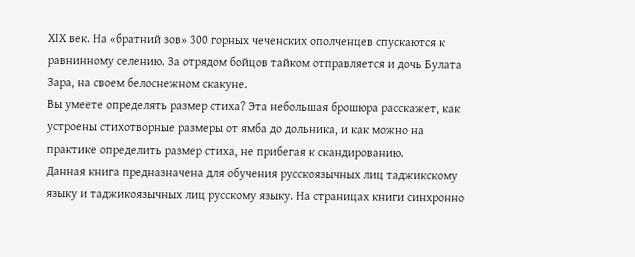ХIХ век. На «братний зов» 300 горных чеченских ополченцев спускаются к равнинному селению. За отрядом бойцов тайком отправляется и дочь Булата Зара, на своем белоснежном скакуне.
Вы умеете определять размер стиха? Эта небольшая брошюра расскажет, как устроены стихотворные размеры от ямба до дольника, и как можно на практике определить размер стиха, не прибегая к скандированию.
Данная книга предназначена для обучения русскоязычных лиц таджикскому языку и таджикоязычных лиц русскому языку. На страницах книги синхронно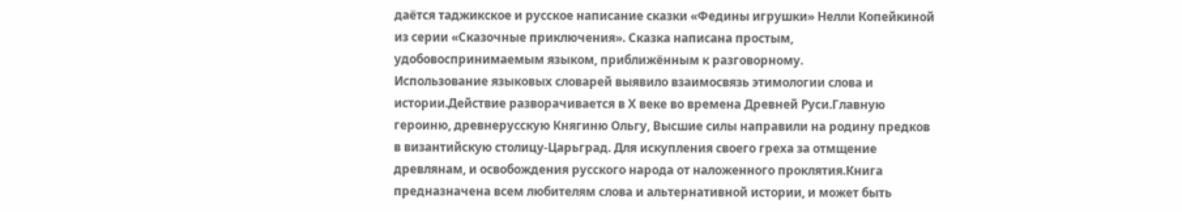даётся таджикское и русское написание сказки «Федины игрушки» Нелли Копейкиной из серии «Сказочные приключения». Сказка написана простым, удобовоспринимаемым языком, приближённым к разговорному.
Использование языковых словарей выявило взаимосвязь этимологии слова и истории.Действие разворачивается в Х веке во времена Древней Руси.Главную героиню, древнерусскую Княгиню Ольгу, Высшие силы направили на родину предков в византийскую столицу-Царьград. Для искупления своего греха за отмщение древлянам, и освобождения русского народа от наложенного проклятия.Книга предназначена всем любителям слова и альтернативной истории, и может быть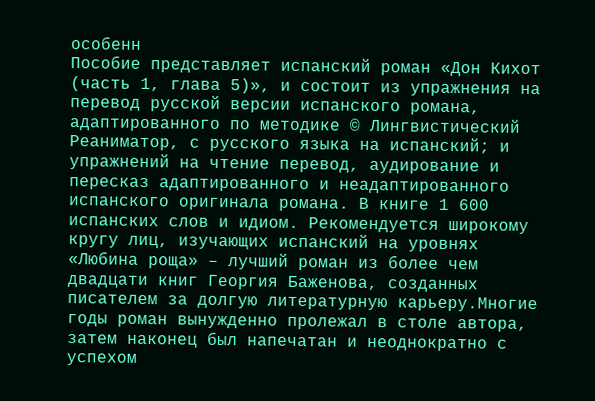особенн
Пособие представляет испанский роман «Дон Кихот (часть 1, глава 5)», и состоит из упражнения на перевод русской версии испанского романа, адаптированного по методике © Лингвистический Реаниматор, с русского языка на испанский; и упражнений на чтение перевод, аудирование и пересказ адаптированного и неадаптированного испанского оригинала романа. В книге 1 600 испанских слов и идиом. Рекомендуется широкому кругу лиц, изучающих испанский на уровнях
«Любина роща» – лучший роман из более чем двадцати книг Георгия Баженова, созданных писателем за долгую литературную карьеру.Многие годы роман вынужденно пролежал в столе автора, затем наконец был напечатан и неоднократно с успехом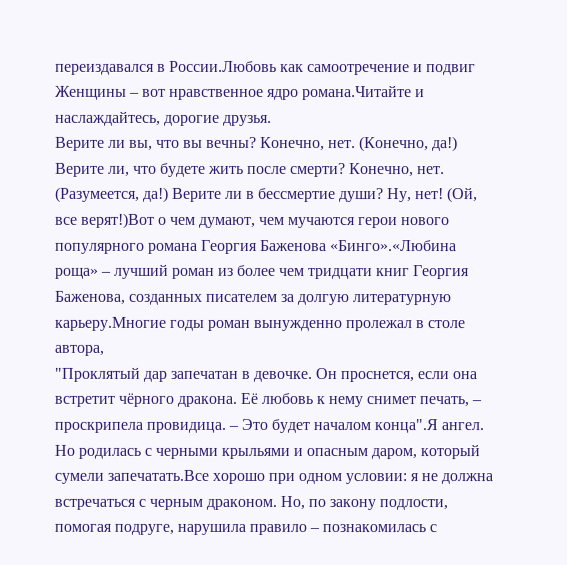переиздавался в России.Любовь как самоотречение и подвиг Женщины – вот нравственное ядро романа.Читайте и наслаждайтесь, дорогие друзья.
Верите ли вы, что вы вечны? Конечно, нет. (Конечно, да!) Верите ли, что будете жить после смерти? Конечно, нет. (Разумеется, да!) Верите ли в бессмертие души? Ну, нет! (Ой, все верят!)Вот о чем думают, чем мучаются герои нового популярного романа Георгия Баженова «Бинго».«Любина роща» – лучший роман из более чем тридцати книг Георгия Баженова, созданных писателем за долгую литературную карьеру.Многие годы роман вынужденно пролежал в столе автора,
"Проклятый дар запечатан в девочке. Он проснется, если она встретит чёрного дракона. Её любовь к нему снимет печать, – проскрипела провидица. – Это будет началом конца".Я ангел. Но родилась с черными крыльями и опасным даром, который сумели запечатать.Все хорошо при одном условии: я не должна встречаться с черным драконом. Но, по закону подлости, помогая подруге, нарушила правило – познакомилась с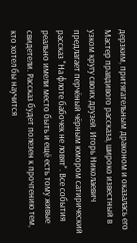дерзким, притягательным драконом и оказалась его
Мастер правдивого рассказа, широко известный в узком кругу своих друзей. Игорь Николаевич предлагает перчёный чёрным юмором сатирический рассказ "На флоте бабочек не ловят". Все события реально имели место быть и ещё есть тому живые свидетели. Рассказ будет полезен к прочтению тем, кто хотел бы научится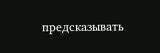предсказывать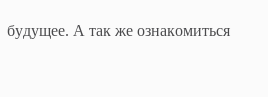будущее. А так же ознакомиться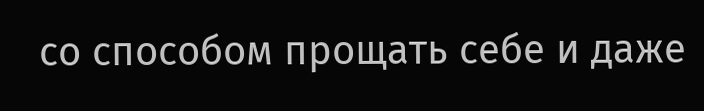со способом прощать себе и даже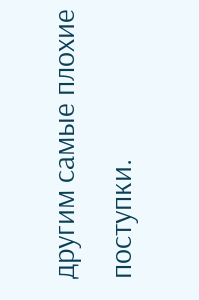другим самые плохие поступки.